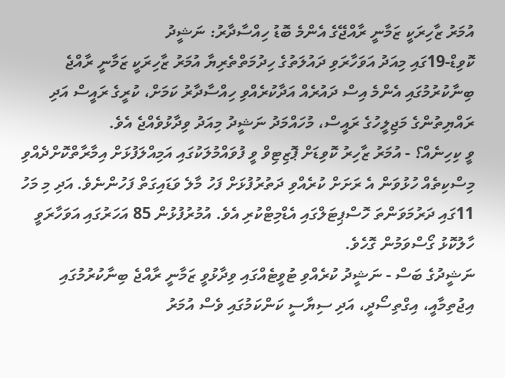އުމަރު ޒާހިރަކީ ޒަމާނީ ރާއްޖޭގެ އެންމެ ބޮޑު ހިއްސާދާރު: ނަޝީދު
ކޮވިޑް-19ގައި މިއަދު އަވަހާރަވި ދައުލަތުގެ ހިދުމަތްތެރިޔާ އުމަރު ޒާހިރަކީ ޒަމާނީ ރާއްޖެ ބިނާކުރުމުގައި އެންމެ އިސް ދައުރެއް އަދާކުރެއްވި ހިއްސާދާރު ކަމަށް، ކުރީގެ ރައީސް އަދި ރައްޔިތުންގެ މަޖިލީހުގެ ރައީސް، މުހައްމަދު ނަޝީދު މިއަދު ވިދާޅުވެއްޖެ އެވެ.
ވީ ކިހިނެއް؟ - އުމަރު ޒާހިރު ކޮވިޑަށް ޕޮޒިޓިވް ވީ ފުވައްމުލަކުގައި އަމިއްލަފުޅަށް އިމާރާތްކޮށްދެއްވި މިސްކިތެއް ހުޅުވަން އެ ރަށަށް ކުރެއްވި ދަތުރުފުޅަށް ފަހު މާލެ ވަޑައިގަތް ފަހުންނެވެ. އަދި މި މަހު 11ގައި ދަރުމަވަންތަ ހޮސްޕިޓަލްގައި އެޑްމިޓްކުރި އެވެ. އުމުރުފުޅުން 85 އަހަރުގައި އަވަހާރަވީ ހާލުކޮޅު ގޯސްވަމުން ގޮހެވެ.
ނަޝީދުގެ ބަސް - ނަޝީދު ކުރެއްވި ޓުވީޓެއްގައި ވިދާޅުވީ ޒަމާނީ ރާއްޖެ ބިނާކުރުމުގައި އިޖުތިމާއީ، އިގްތިސޯދީ، އަދި ސިޔާސީ ކަންކަމުގައި ވެސް އުމަރު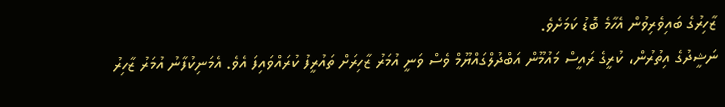ޒާހިރުގެ ބައިވެރިވުން އެހާމެ ބޮޑު ކަމަށެވެ.
ނަޝީދުގެ އިތުރުން، ކުރީގެ ރައީސް މައުމޫން އަބްދުލްގައްޔޫމް ވެސް ވަނީ އުމަރު ޒާހިރަށް ތައުރީފު ކުރައްވައިފަ އެވެ. އެމަނިކުފާނު އުމަރު ޒާހިރު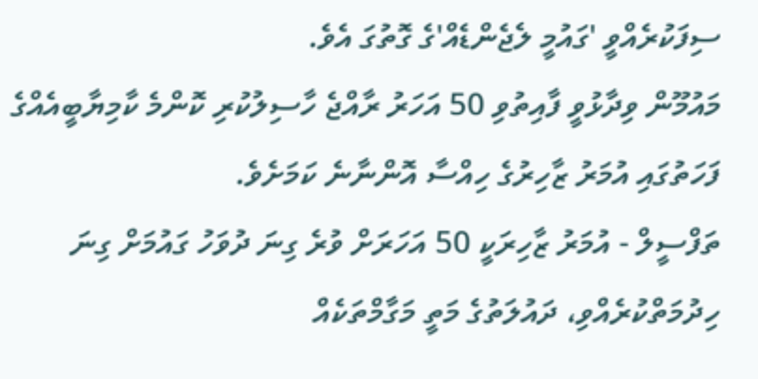ސިފަކުރެއްވީ 'ގައުމީ ލެޖެންޑެއް'ގެ ގޮތުގަ އެވެ.
މައުމޫން ވިދާޅުވީ ފާއިތުވި 50 އަހަރު ރާއްޖެ ހާސިލުކުރި ކޮންމެ ކާމިޔާބީއެއްގެ ފަހަތުގައި އުމަރު ޒާހިރުގެ ހިއްސާ އޮންނާނެ ކަމަށެވެ.
ތަފްސީލް - އުމަރު ޒާހިރަކީ 50 އަހަރަށް ވުރެ ގިނަ ދުވަހު ގައުމަށް ގިނަ ހިދުމަތްކުރެއްވި، ދައުލަތުގެ މަތީ މަގާމްތަކެއް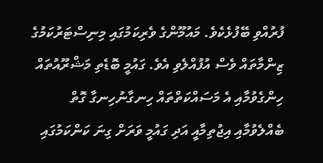ފުރުއްވި ބޭފުޅެކެވެ. މައުމޫންގެ ވެރިކަމުގައި މިނިސްޓަރުކަމުގެ ޒިންމާތައް ވެސް އުފުއްލެވި އެވެ. ގައުމީ ބޮޑެތި މަޝްރޫއުތައް ހިންގެވުމާއި އެ މަސައްކަތްތައް ހިނގާނުހިނގާ ގޮތް ބެއްލެވުމާއި އިޖުތިމާއީ އަދި ގައުމީ ވަރަށް ގިނަ ކަންކަމުގައި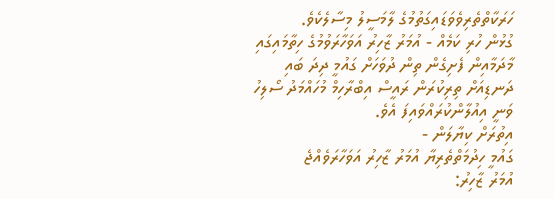ހަރަކާތްތެރިވެވަޑައިގަތުމުގެ ލާމަސީލު މިސާލެކެވެ.
ގުޅުން ހުރި ކަމެއް - އުމަރު ޒާހިރު އަވަހާރަވުމުގެ ހިތާމައިގައި މާދަމާއިން ފެށިގެން ތިން ދުވަހަށް ގައުމީ ދިދަ ބައި ދަނޑިއަށް ތިރިކުރަން ރައީސް އިބްރާހިމް މުހައްމަދު ސޯލިހު ވަނީ އިއުލާންކުރައްވައިފަ އެވެ.
އިތުރަށް ކިޔާލަން -
ގައުމީ ހިދުމަތްތެރިޔާ އުމަރު ޒާހިރު އަވަހާރަވެއްޖެ
އުމަރު ޒާހިރު: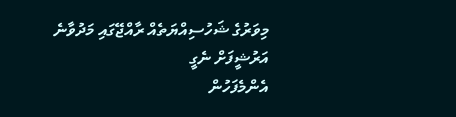މިވަރުގެ ޝަހުސިއްޔަތެއް ރާއްޖޭގައި މަދުވާނެ
އަރުޝީފަށް ނެގީ
އެންމެފަހުން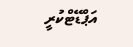އަޕްޑޭޓްކުރީ